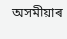অসমীয়াৰ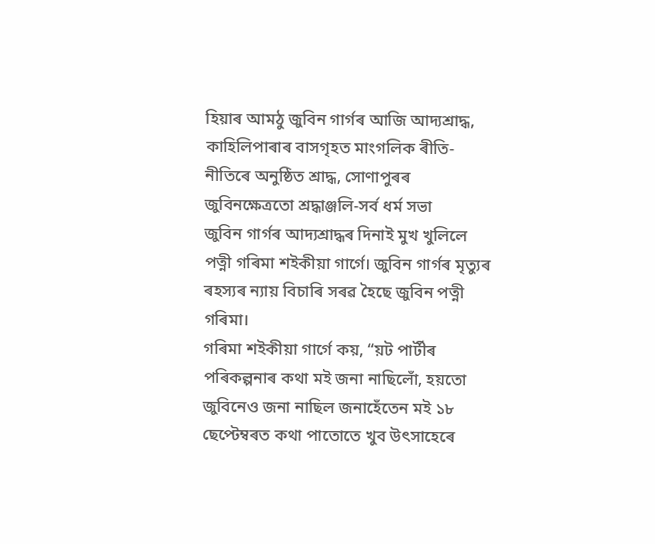হিয়াৰ আমঠু জুবিন গাৰ্গৰ আজি আদ্যশ্ৰাদ্ধ, কাহিলিপাৰাৰ বাসগৃহত মাংগলিক ৰীতি-নীতিৰে অনুষ্ঠিত শ্ৰাদ্ধ, সোণাপুৰৰ জুবিনক্ষেত্ৰতো শ্ৰদ্ধাঞ্জলি-সৰ্ব ধৰ্ম সভা
জুবিন গাৰ্গৰ আদ্যশ্ৰাদ্ধৰ দিনাই মুখ খুলিলে পত্নী গৰিমা শইকীয়া গাৰ্গে। জুবিন গাৰ্গৰ মৃত্যুৰ ৰহস্যৰ ন্যায় বিচাৰি সৰৱ হৈছে জুবিন পত্নী গৰিমা।
গৰিমা শইকীয়া গাৰ্গে কয়, “য়ট পাৰ্টীৰ পৰিকল্পনাৰ কথা মই জনা নাছিলোঁ, হয়তো জুবিনেও জনা নাছিল জনাহেঁতেন মই ১৮ ছেপ্টেম্বৰত কথা পাতোতে খুব উৎসাহেৰে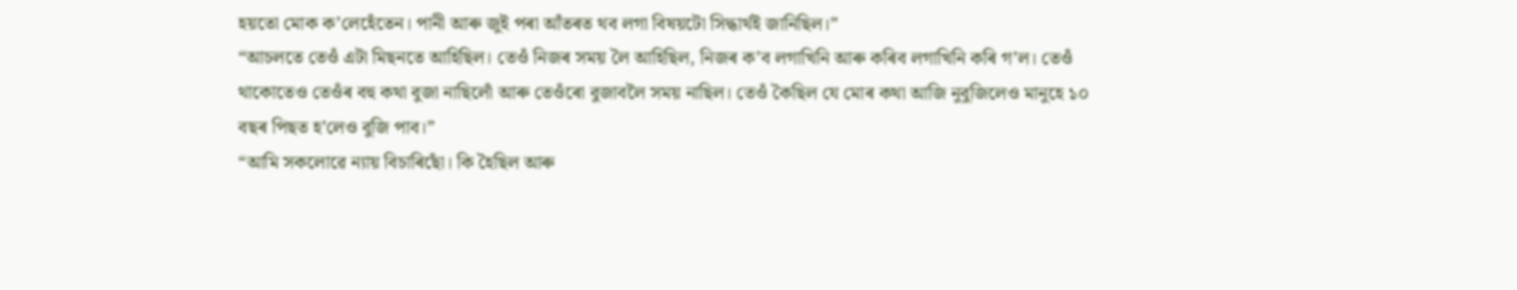হয়তো মোক ক’লেহেঁতেন। পানী আৰু জুই পৰা আঁতৰত থব লগা বিষয়টো সিদ্ধাৰ্থই জানিছিল।”
“আচলতে তেওঁ এটা মিছনতে আহিছিল। তেওঁ নিজৰ সময় লৈ আহিছিল, নিজৰ ক’ব লগাখিনি আৰু কৰিব লগাখিনি কৰি গ’ল। তেওঁ থাকোতেও তেওঁৰ বহু কথা বুজা নাছিলোঁ আৰু তেওঁৰো বুজাবলৈ সময় নাছিল। তেওঁ কৈছিল যে মোৰ কথা আজি নুবুজিলেও মানুহে ১০ বছৰ পিছত হ’লেও বুজি পাব।”
“আমি সকলোৱে ন্যায় বিচাৰিছোঁ। কি হৈছিল আৰু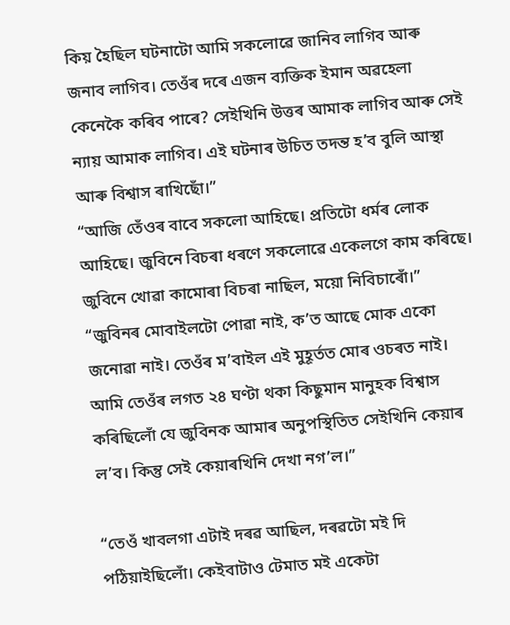কিয় হৈছিল ঘটনাটো আমি সকলোৱে জানিব লাগিব আৰু জনাব লাগিব। তেওঁৰ দৰে এজন ব্যক্তিক ইমান অৱহেলা কেনেকৈ কৰিব পাৰে? সেইখিনি উত্তৰ আমাক লাগিব আৰু সেই ন্যায় আমাক লাগিব। এই ঘটনাৰ উচিত তদন্ত হ’ব বুলি আস্থা আৰু বিশ্বাস ৰাখিছোঁ।”
“আজি তেঁওৰ বাবে সকলো আহিছে। প্ৰতিটো ধৰ্মৰ লোক আহিছে। জুবিনে বিচৰা ধৰণে সকলোৱে একেলগে কাম কৰিছে। জুবিনে খোৱা কামোৰা বিচৰা নাছিল, ময়ো নিবিচাৰোঁ।”
“জুবিনৰ মোবাইলটো পোৱা নাই, ক’ত আছে মোক একো জনোৱা নাই। তেওঁৰ ম’বাইল এই মুহূৰ্তত মোৰ ওচৰত নাই। আমি তেওঁৰ লগত ২৪ ঘণ্টা থকা কিছুমান মানুহক বিশ্বাস কৰিছিলোঁ যে জুবিনক আমাৰ অনুপস্থিতিত সেইখিনি কেয়াৰ ল’ব। কিন্তু সেই কেয়াৰখিনি দেখা নগ’ল।”

“তেওঁ খাবলগা এটাই দৰৱ আছিল, দৰৱটো মই দি পঠিয়াইছিলোঁ। কেইবাটাও টেমাত মই একেটা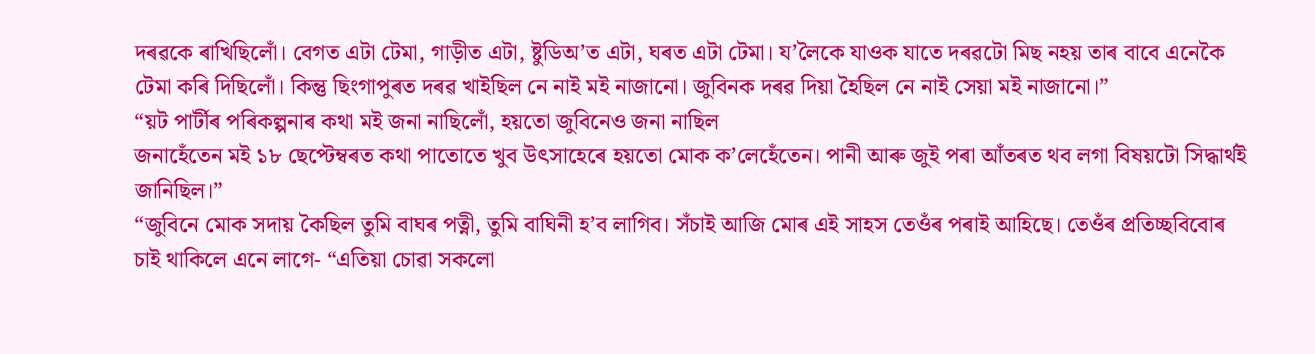দৰৱকে ৰাখিছিলোঁ। বেগত এটা টেমা, গাড়ীত এটা, ষ্টুডিঅ’ত এটা, ঘৰত এটা টেমা। য’লৈকে যাওক যাতে দৰৱটো মিছ নহয় তাৰ বাবে এনেকৈ টেমা কৰি দিছিলোঁ। কিন্তু ছিংগাপুৰত দৰৱ খাইছিল নে নাই মই নাজানো। জুবিনক দৰৱ দিয়া হৈছিল নে নাই সেয়া মই নাজানো।”
“য়ট পাৰ্টীৰ পৰিকল্পনাৰ কথা মই জনা নাছিলোঁ, হয়তো জুবিনেও জনা নাছিল
জনাহেঁতেন মই ১৮ ছেপ্টেম্বৰত কথা পাতোতে খুব উৎসাহেৰে হয়তো মোক ক’লেহেঁতেন। পানী আৰু জুই পৰা আঁতৰত থব লগা বিষয়টো সিদ্ধাৰ্থই জানিছিল।”
“জুবিনে মোক সদায় কৈছিল তুমি বাঘৰ পত্নী, তুমি বাঘিনী হ’ব লাগিব। সঁচাই আজি মোৰ এই সাহস তেওঁৰ পৰাই আহিছে। তেওঁৰ প্ৰতিচ্ছবিবোৰ চাই থাকিলে এনে লাগে- “এতিয়া চোৱা সকলো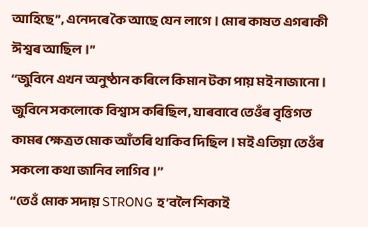আহিছে”, এনেদৰে কৈ আছে যেন লাগে। মোৰ কাষত এগৰাকী ঈশ্বৰ আছিল।”
‘‘জুবিনে এখন অনুষ্ঠান কৰিলে কিমান টকা পায় মই নাজানো। জুবিনে সকলোকে বিশ্বাস কৰিছিল, যাৰবাবে তেওঁৰ বৃত্তিগত কামৰ ক্ষেত্ৰত মোক আঁতৰি থাকিব দিছিল। মই এতিয়া তেওঁৰ সকলো কথা জানিব লাগিব।’’
‘‘তেওঁ মোক সদায় STRONG হ’বলৈ শিকাই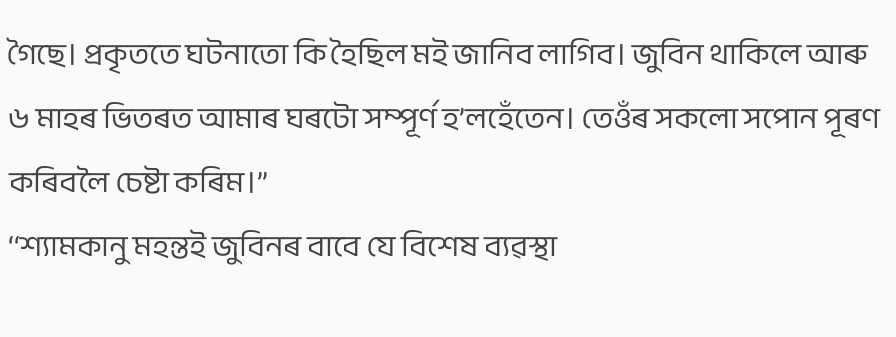গৈছে। প্ৰকৃততে ঘটনাতো কি হৈছিল মই জানিব লাগিব। জুবিন থাকিলে আৰু ৬ মাহৰ ভিতৰত আমাৰ ঘৰটো সম্পূৰ্ণ হ’লহেঁতেন। তেওঁৰ সকলো সপোন পূৰণ কৰিবলৈ চেষ্টা কৰিম।’’
‘‘শ্যামকানু মহন্তই জুবিনৰ বাবে যে বিশেষ ব্যৱস্থা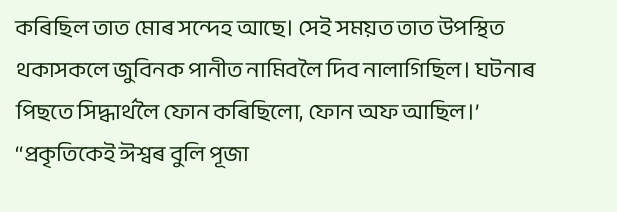কৰিছিল তাত মোৰ সন্দেহ আছে। সেই সময়ত তাত উপস্থিত থকাসকলে জুবিনক পানীত নামিবলৈ দিব নালাগিছিল। ঘটনাৰ পিছতে সিদ্ধাৰ্থলৈ ফোন কৰিছিলো, ফোন অফ আছিল।’
‘‘প্ৰকৃতিকেই ঈশ্বৰ বুলি পূজা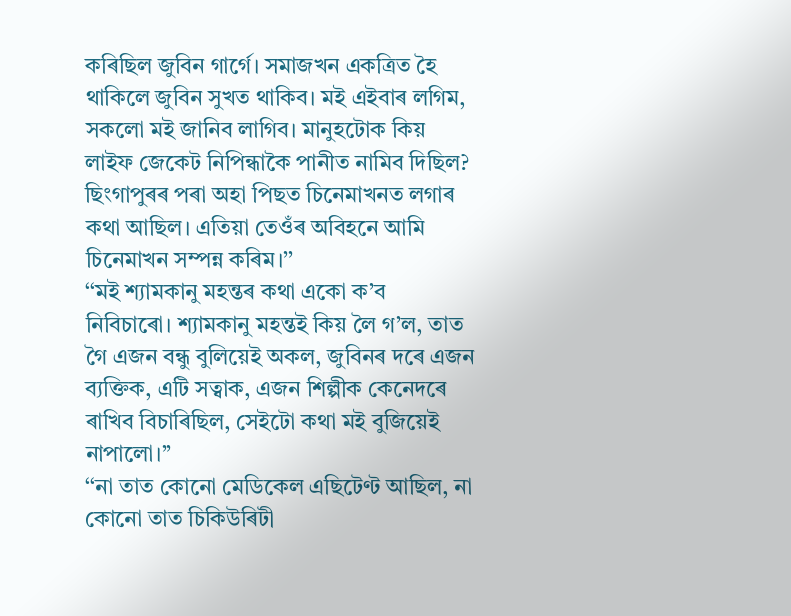কৰিছিল জুবিন গাৰ্গে। সমাজখন একত্ৰিত হৈ থাকিলে জুবিন সুখত থাকিব। মই এইবাৰ লগিম, সকলো মই জানিব লাগিব। মানুহটোক কিয় লাইফ জেকেট নিপিন্ধাকৈ পানীত নামিব দিছিল? ছিংগাপুৰৰ পৰা অহা পিছত চিনেমাখনত লগাৰ কথা আছিল। এতিয়া তেওঁৰ অবিহনে আমি চিনেমাখন সম্পন্ন কৰিম।’’
‘‘মই শ্যামকানু মহন্তৰ কথা একো ক’ব নিবিচাৰো। শ্যামকানু মহন্তই কিয় লৈ গ’ল, তাত গৈ এজন বন্ধু বুলিয়েই অকল, জুবিনৰ দৰে এজন ব্যক্তিক, এটি সত্বাক, এজন শিল্পীক কেনেদৰে ৰাখিব বিচাৰিছিল, সেইটো কথা মই বুজিয়েই নাপালো।’’
‘‘না তাত কোনো মেডিকেল এছিটেণ্ট আছিল, না কোনো তাত চিকিউৰিটী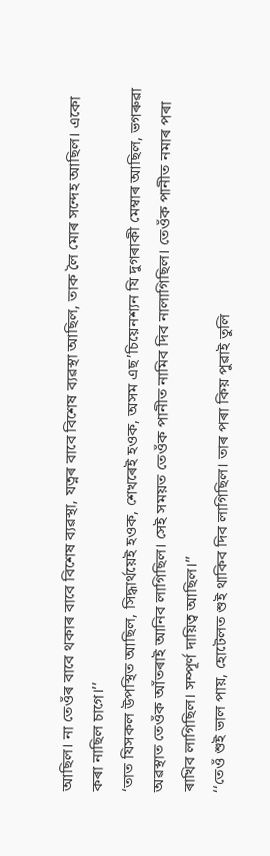আছিল। না তেওঁৰ বাবে থকাৰ বাবে বিশেষ ব্যৱস্থা, যত্নৰ বাবে বিশেষ ব্যৱস্থা আছিল, তাক লৈ মোৰ সন্দেহ আছিল। একো কৰা নাছিল চাগে।’’
‘তাত যিসকল উপস্থিত আছিল, সিদ্ধাৰ্থয়েই হওক, শেখৰেই হওক, অসম এছ’চিয়েনশ্যন যি দুগৰাকী মেম্বাৰ আছিল, ভগৰুৱা অৱস্থাত তেওঁক আঁতৰাই আনিব লাগিছিল। সেই সময়ত তেওঁক পানীত নামিব দিব নালাগিছিল। তেওঁক পানীত নমাৰ পৰা ৰাখিব লাগিছিল। সম্পূৰ্ণ দায়িত্ব আছিল।’’
‘‘তেওঁ শুই ভাল পায়, হোটেলত শুই থাকিব দিব লাগিছিল। তাৰ পৰা কিয় পুৱাই তুলি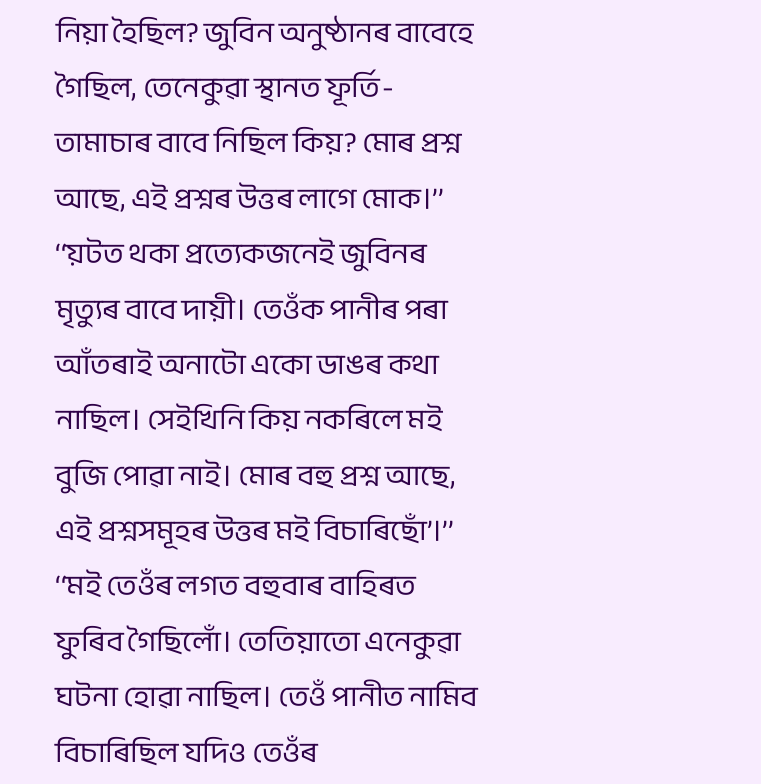নিয়া হৈছিল? জুবিন অনুষ্ঠানৰ বাবেহে গৈছিল, তেনেকুৱা স্থানত ফূৰ্তি-তামাচাৰ বাবে নিছিল কিয়? মোৰ প্ৰশ্ন আছে, এই প্ৰশ্নৰ উত্তৰ লাগে মোক।’’
‘‘য়টত থকা প্ৰত্যেকজনেই জুবিনৰ মৃত্যুৰ বাবে দায়ী। তেওঁক পানীৰ পৰা আঁতৰাই অনাটো একো ডাঙৰ কথা নাছিল। সেইখিনি কিয় নকৰিলে মই বুজি পোৱা নাই। মোৰ বহু প্ৰশ্ন আছে, এই প্ৰশ্নসমূহৰ উত্তৰ মই বিচাৰিছোঁ’।’’
‘‘মই তেওঁৰ লগত বহুবাৰ বাহিৰত ফুৰিব গৈছিলোঁ। তেতিয়াতো এনেকুৱা ঘটনা হোৱা নাছিল। তেওঁ পানীত নামিব বিচাৰিছিল যদিও তেওঁৰ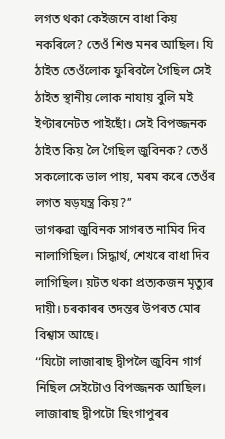লগত থকা কেইজনে বাধা কিয় নকৰিলে? তেওঁ শিশু মনৰ আছিল। যি ঠাইত তেওঁলোক ফুৰিবলৈ গৈছিল সেই ঠাইত স্থানীয় লোক নাযায় বুলি মই ইণ্টাৰনেটত পাইছোঁ। সেই বিপজ্জনক ঠাইত কিয় লৈ গৈছিল জুবিনক? তেওঁ সকলোকে ভাল পায়, মৰম কৰে তেওঁৰ লগত ষড়যন্ত্ৰ কিয়?’’
ভাগৰুৱা জুবিনক সাগৰত নামিব দিব নালাগিছিল। সিদ্ধাৰ্থ, শেখৰে বাধা দিব লাগিছিল। য়টত থকা প্ৰত্যকজন মৃত্যুৰ দায়ী। চৰকাৰৰ তদন্তৰ উপৰত মোৰ বিশ্বাস আছে।
‘‘যিটো লাজাৰাছ দ্বীপলৈ জুবিন গাৰ্গ নিছিল সেইটোও বিপজ্জনক আছিল। লাজাৰাছ দ্বীপটো ছিংগাপুৰৰ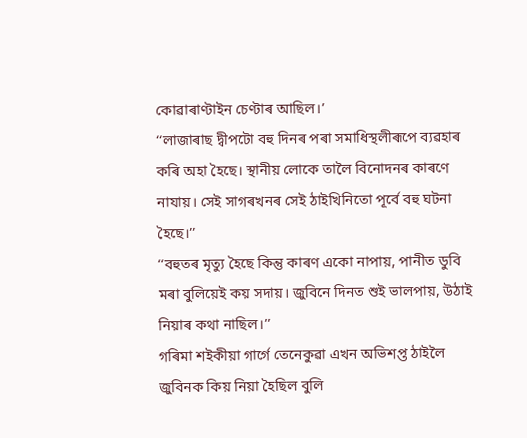কোৱাৰাণ্টাইন চেণ্টাৰ আছিল।’
‘‘লাজাৰাছ দ্বীপটো বহু দিনৰ পৰা সমাধিস্থলীৰূপে ব্যৱহাৰ কৰি অহা হৈছে। স্থানীয় লোকে তালৈ বিনোদনৰ কাৰণে নাযায়। সেই সাগৰখনৰ সেই ঠাইখিনিতো পূৰ্বে বহু ঘটনা হৈছে।’’
‘‘বহুতৰ মৃত্যু হৈছে কিন্তু কাৰণ একো নাপায়, পানীত ডুবি মৰা বুলিয়েই কয় সদায়। জুবিনে দিনত শুই ভালপায়, উঠাই নিয়াৰ কথা নাছিল।’’
গৰিমা শইকীয়া গাৰ্গে তেনেকুৱা এখন অভিশপ্ত ঠাইলৈ জুবিনক কিয় নিয়া হৈছিল বুলি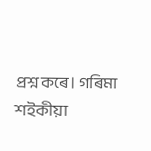প্ৰশ্ন কৰে। গৰিমা শইকীয়া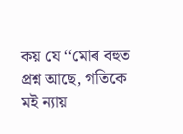কয় যে ‘‘মোৰ বহুত প্ৰশ্ন আছে, গতিকে মই ন্যায়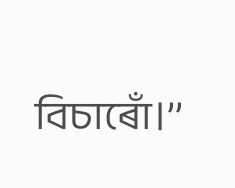বিচাৰোঁ।’’